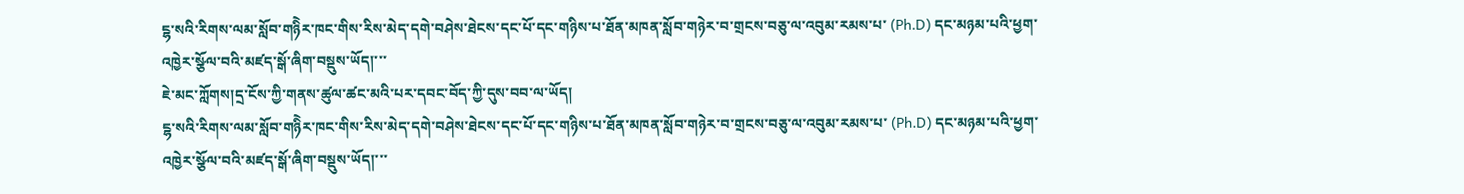ངྷ་སའི་རིགས་ལམ་སློབ་གཉིེར་ཁང་གིས་རིས་མེད་དགེ་བཤེས་ཐེངས་དང་པོ་དང་གཉིས་པ་ཐོན་མཁན་སློབ་གཉེར་བ་གྲངས་བཅུ་ལ་འབུམ་རམས་པ་ (Ph.D) དང་མཉམ་པའི་ཕྱག་འཁྱེར་སྩོལ་བའི་མཛད་སྒོ་ཞིག་བསྡུས་ཡོད།་་་
ཇེ་མང་ཀློགས།དྲ་ངོས་ཀྱི་གནས་ཚུལ་ཚང་མའི་པར་དབང་བོད་ཀྱི་དུས་བབ་ལ་ཡོད།
ངྷ་སའི་རིགས་ལམ་སློབ་གཉིེར་ཁང་གིས་རིས་མེད་དགེ་བཤེས་ཐེངས་དང་པོ་དང་གཉིས་པ་ཐོན་མཁན་སློབ་གཉེར་བ་གྲངས་བཅུ་ལ་འབུམ་རམས་པ་ (Ph.D) དང་མཉམ་པའི་ཕྱག་འཁྱེར་སྩོལ་བའི་མཛད་སྒོ་ཞིག་བསྡུས་ཡོད།་་་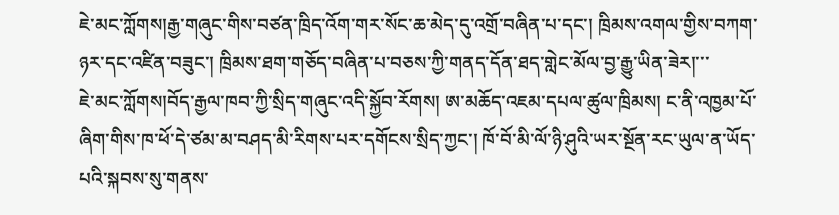ཇེ་མང་ཀློགས།རྒྱ་གཞུང་གིས་བཙན་ཁྲིད་འོག་གར་སོང་ཆ་མེད་དུ་འགྲོ་བཞིན་པ་དང་། ཁྲིམས་འགལ་གྱིས་བཀག་ཉར་དང་འཛིན་བཟུང་། ཁྲིམས་ཐག་གཅོད་བཞིན་པ་བཅས་ཀྱི་གནད་དོན་ཐད་གླེང་མོལ་བྱ་རྒྱུ་ཡིན་ཟེར།་་་
ཇེ་མང་ཀློགས།བོད་རྒྱལ་ཁབ་ཀྱི་སྲིད་གཞུང་འདི་སྐྱོབ་རོགས། ཨ་མཆོད་འཇམ་དཔལ་ཚུལ་ཁྲིམས། ང་ནི་འཁྱམ་པོ་ཞིག་གིས་ཁ་ཕོ་དེ་ཙམ་མ་བཤད་མི་རིགས་པར་དགོངས་སྲིད་ཀྱང་། ཁོ་བོ་མི་ལོ་ཉི་ཤུའི་ཡར་སྔོན་རང་ཡུལ་ན་ཡོད་པའི་སྐབས་སུ་གནས་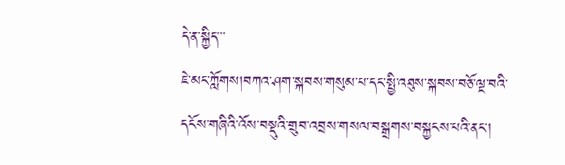དེ་ན་སྐྱིད་་་
ཇེ་མང་ཀློགས།བཀའ་ཤག་སྐབས་གསུམ་པ་དང་སྤྱི་འཐུས་སྐབས་བཅོ་ལྔ་བའི་དངོས་གཞིའི་འོས་བསྡུའི་གྲུབ་འབྲས་གསལ་བསྒྲགས་བསྐྱངས་པའི་ནང་།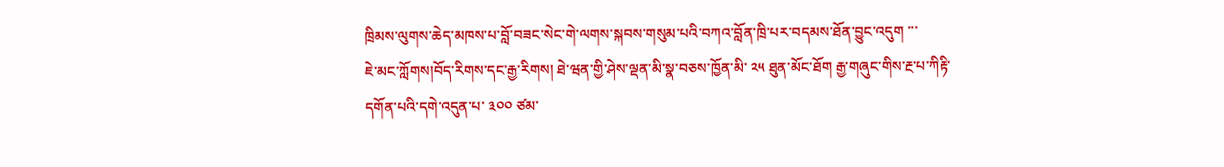ཁྲིམས་ལུགས་ཆེད་མཁས་པ་བློ་བཟང་སེང་གེ་ལགས་སྐབས་གསུམ་པའི་བཀའ་བློན་ཁྲི་པར་བདམས་ཐོན་བྱུང་འདུག ་་་
ཇེ་མང་ཀློགས།བོད་རིགས་དང་རྒྱ་རིགས། ཐེ་ཝན་གྱི་ཤེས་ལྡན་མི་སྣ་བཅས་ཁྱོན་མི་ ༢༥ ཐུན་མོང་ཐོག རྒྱ་གཞུང་གིས་རྔ་པ་ཀིརྟི་དགོན་པའི་དགེ་འདུན་པ་ ༣༠༠ ཙམ་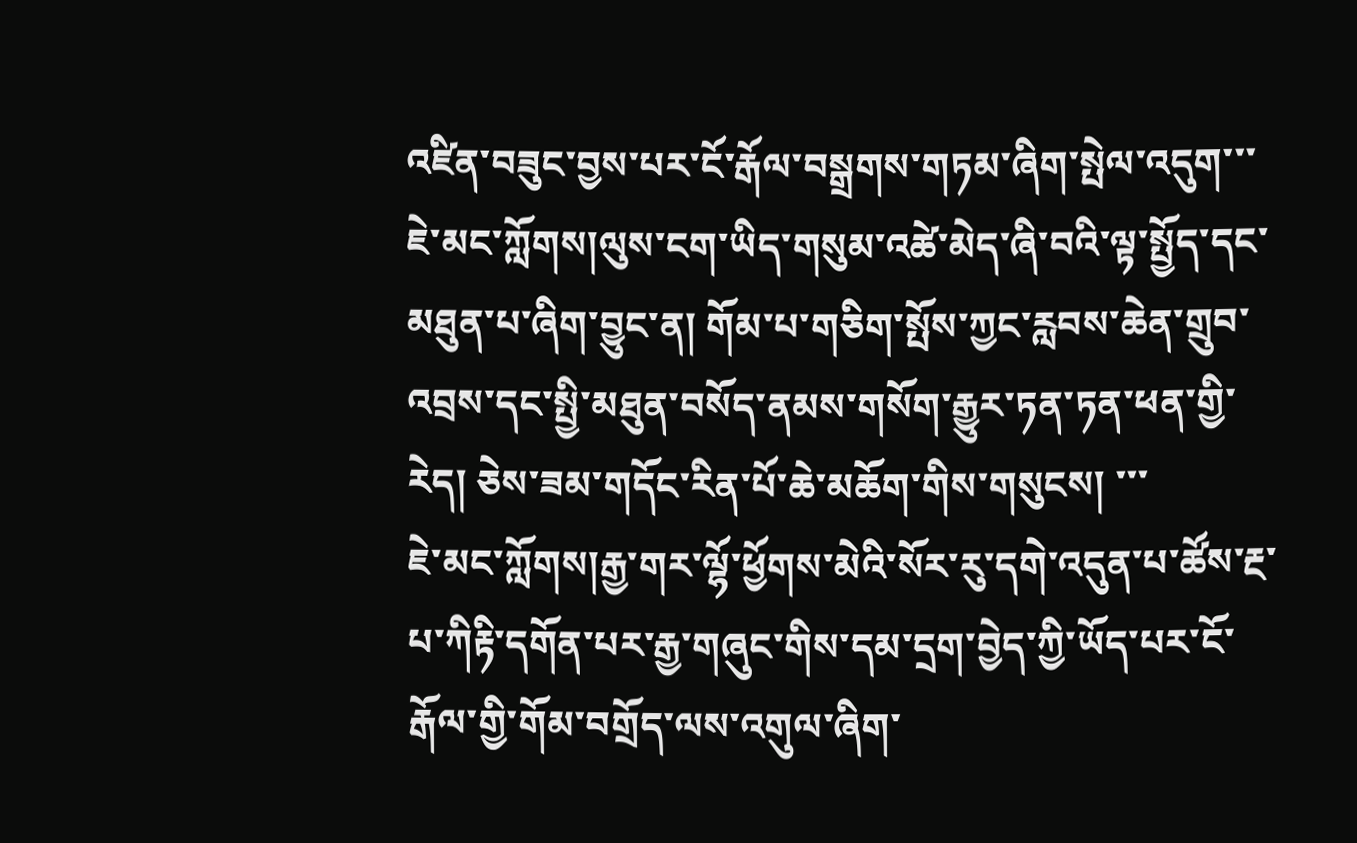འཛིན་བཟུང་བྱས་པར་ངོ་རྒོལ་བསྒྲགས་གཏམ་ཞིག་སྤེལ་འདུག་་་
ཇེ་མང་ཀློགས།ལུས་ངག་ཡིད་གསུམ་འཚེ་མེད་ཞི་བའི་ལྟ་སྤྱོད་དང་མཐུན་པ་ཞིག་བྱུང་ན། གོམ་པ་གཅིག་སྤོས་ཀྱང་རླབས་ཆེན་གྲུབ་འབྲས་དང་སྤྱི་མཐུན་བསོད་ནམས་གསོག་རྒྱུར་ཏན་ཏན་ཕན་གྱི་རེད། ཅེས་ཟམ་གདོང་རིན་པོ་ཆེ་མཆོག་གིས་གསུངས། ་་་
ཇེ་མང་ཀློགས།རྒྱ་གར་ལྷོ་ཕྱོགས་མེའི་སོར་རུ་དགེ་འདུན་པ་ཚོས་རྔ་པ་ཀིརྟི་དགོན་པར་རྒྱ་གཞུང་གིས་དམ་དྲག་བྱེད་ཀྱི་ཡོད་པར་ངོ་རྒོལ་གྱི་གོམ་བགྲོད་ལས་འགུལ་ཞིག་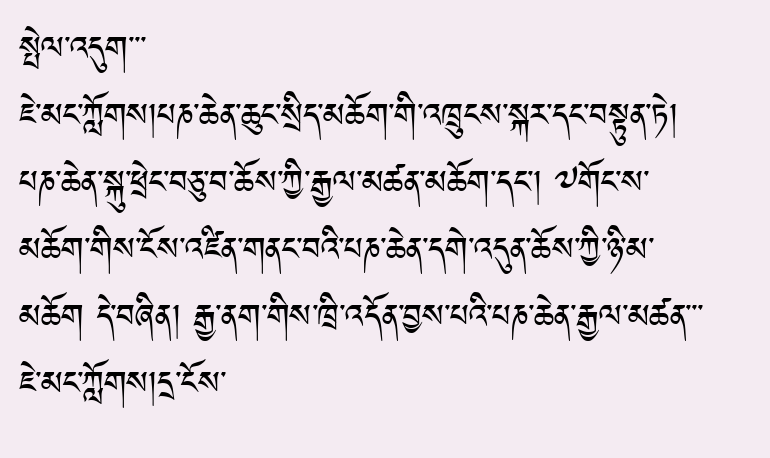སྤེལ་འདུག་་་
ཇེ་མང་ཀློགས།པཎ་ཆེན་ཆུང་སྲིད་མཆོག་གི་འཁྲུངས་སྐར་དང་བསྟུན་ཏེ། པཎ་ཆེན་སྐུ་ཕྲེང་བཅུ་བ་ཆོས་ཀྱི་རྒྱལ་མཚན་མཆོག་དང་། ༧གོང་ས་མཆོག་གིས་ངོས་འཛིན་གནང་བའི་པཎ་ཆེན་དགེ་འདུན་ཆོས་ཀྱི་ཉི་མ་མཆོག དེ་བཞིན། རྒྱ་ནག་གིས་ཁྲི་འདོན་བྱས་པའི་པཎ་ཆེན་རྒྱལ་མཚན་་་
ཇེ་མང་ཀློགས།དྲ་ངོས་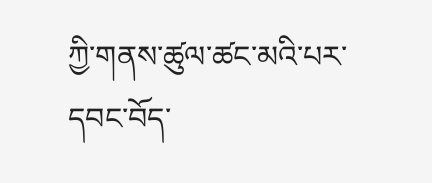ཀྱི་གནས་ཚུལ་ཚང་མའི་པར་དབང་བོད་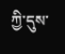ཀྱི་དུས་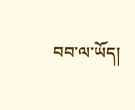བབ་ལ་ཡོད།